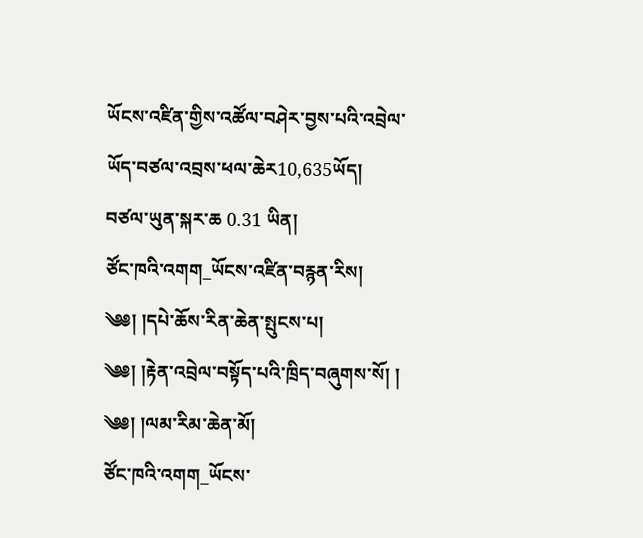ཡོངས་འཛིན་གྱིས་འཚོལ་བཤེར་བྱས་པའི་འབྲེལ་ཡོད་བཙལ་འབྲས་ཕལ་ཆེར10,635ཡོད།  བཙལ་ཡུན་སྐར་ཆ 0.31 ཡིན།
ཙོང་ཁའི་འགག_ཡོངས་འཛིན་བརྙན་རིས།
༄༅། །དཔེ་ཆོས་རིན་ཆེན་སྤུངས་པ།
༄༅། །རྟེན་འབྲེལ་བསྟོད་པའི་ཁྲིད་བཞུགས་སོ། །
༄༅། །ལམ་རིམ་ཆེན་མོ།
ཙོང་ཁའི་འགག_ཡོངས་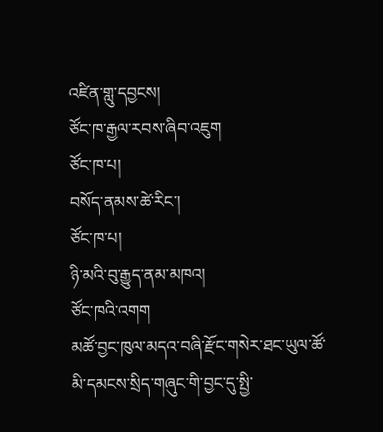འཛིན་གླུ་དབྱངས།
ཙོང་ཁ་རྒྱལ་རབས་ཞིབ་འཇུག
ཙོང་ཁ་པ།
བསོད་ནམས་ཚེ་རིང་།
ཙོང་ཁ་པ།
ཉི་མའི་བུ་རྒྱུད་ནམ་མཁའ།
ཙོང་ཁའི་འགག
མཚོ་བྱང་ཁུལ་མདའ་བཞི་རྫོང་གསེར་ཐང་ཡུལ་ཚོ་མི་དམངས་སྲིད་གཞུང་གི་བྱང་དུ་སྤྱི་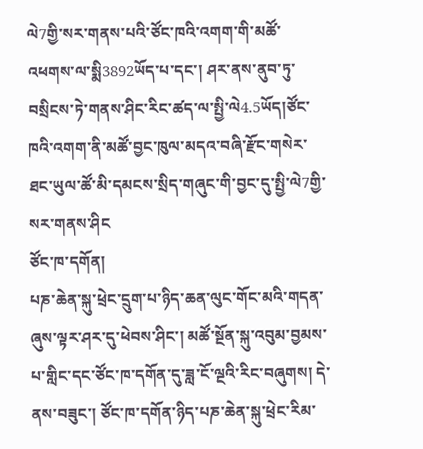ལེ7གྱི་སར་གནས་པའི་ཙོང་ཁའི་འགག་གི་མཚོ་འཕགས་ལ་སྨི3892ཡོད་པ་དང་། ཤར་ནས་ནུབ་ཏུ་བསྲིངས་ཏེ་གནས་ཤིང་རིང་ཚད་ལ་སྤྱི་ལེ4.5ཡོད།ཙོང་ཁའི་འགག་ནི་མཚོ་བྱང་ཁུལ་མདའ་བཞི་རྫོང་གསེར་ཐང་ཡུལ་ཚོ་མི་དམངས་སྲིད་གཞུང་གི་བྱང་དུ་སྤྱི་ལེ7གྱི་སར་གནས་ཤིང
ཙོང་ཁ་དགོན།
པཎ་ཆེན་སྐུ་ཕྲེང་དྲུག་པ་ཉིད་ཆན་ལུང་གོང་མའི་གདན་ཞུས་ལྟར་ཤར་དུ་ཕེབས་ཤིང་། མཚོ་སྔོན་སྐུ་འབུམ་བྱམས་པ་གླིང་དང་ཙོང་ཁ་དགོན་དུ་ཟླ་ངོ་ལྔའི་རིང་བཞུགས། དེ་ནས་བཟུང་། ཙོང་ཁ་དགོན་ཉིད་པཎ་ཆེན་སྐུ་ཕྲེང་རིམ་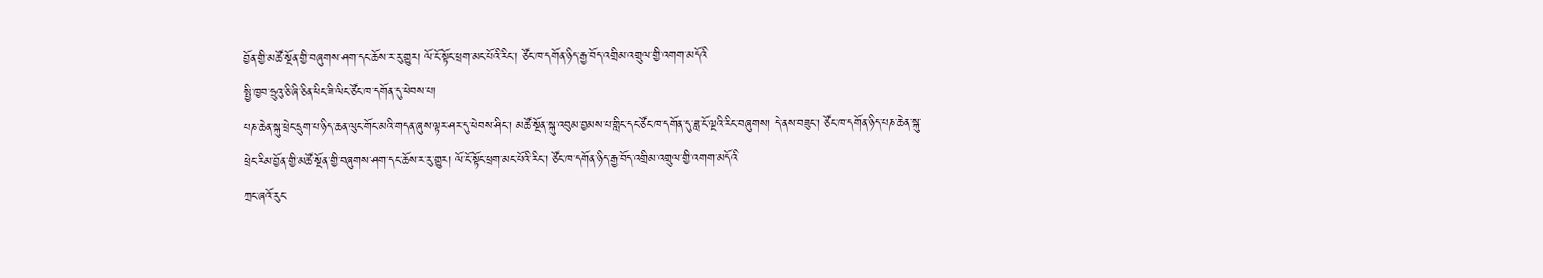བྱོན་གྱི་མཚོ་སྔོན་གྱི་བཞུགས་ཤག་དང་ཆོས་ར་རུ་གྱུར། ལོ་ངོ་སྟོང་ཕྲག་མང་པོའི་རིང་། ཙོང་ཁ་དགོན་ཉིད་རྒྱ་བོད་འགྲིམ་འགྲུལ་གྱི་འགག་མདོའི
སྤྱི་ཁྱབ་ཧྲུའུ་ཅི་ཞི་ཅིན་ཕིང་ཟི་ལིང་ཙོང་ཁ་དགོན་དུ་ཕེབས་པ།
པཎ་ཆེན་སྐུ་ཕྲེང་དྲུག་པ་ཉིད་ཆན་ལུང་གོང་མའི་གདན་ཞུས་ལྟར་ཤར་དུ་ཕེབས་ཤིང་། མཚོ་སྔོན་སྐུ་འབུམ་བྱམས་པ་གླིང་དང་ཙོང་ཁ་དགོན་དུ་ཟླ་ངོ་ལྔའི་རིང་བཞུགས། དེ་ནས་བཟུང་། ཙོང་ཁ་དགོན་ཉིད་པཎ་ཆེན་སྐུ་ཕྲེང་རིམ་བྱོན་གྱི་མཚོ་སྔོན་གྱི་བཞུགས་ཤག་དང་ཆོས་ར་རུ་གྱུར། ལོ་ངོ་སྟོང་ཕྲག་མང་པོའི་རིང་། ཙོང་ཁ་དགོན་ཉིད་རྒྱ་བོད་འགྲིམ་འགྲུལ་གྱི་འགག་མདོའི
ཀྲང་ཞའོ་རུང་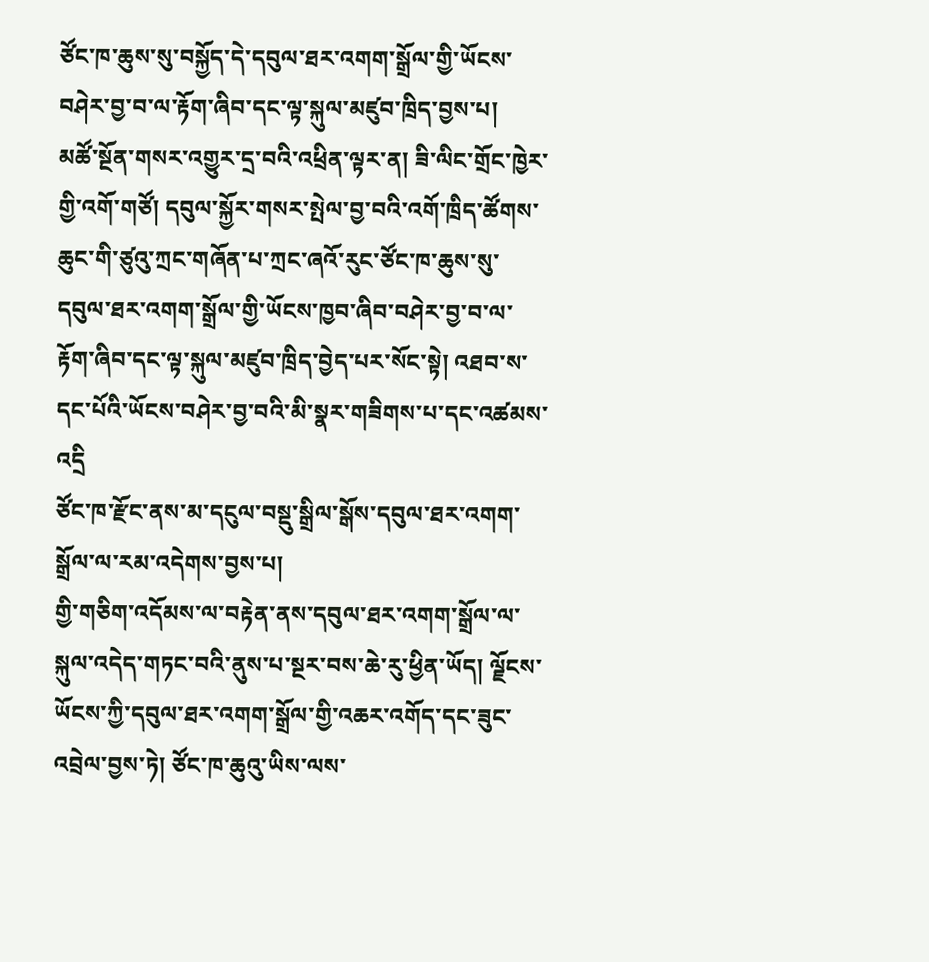ཙོང་ཁ་ཆུས་སུ་བསྐྱོད་དེ་དབུལ་ཐར་འགག་སྒྲོལ་གྱི་ཡོངས་བཤེར་བྱ་བ་ལ་རྟོག་ཞིབ་དང་ལྟ་སྐུལ་མཛུབ་ཁྲིད་བྱས་པ།
མཚོ་སྔོན་གསར་འགྱུར་དྲ་བའི་འཕྲིན་ལྟར་ན། ཟི་ལིང་གྲོང་ཁྱེར་གྱི་འགོ་གཙོ། དབུལ་སྐྱོར་གསར་སྤེལ་བྱ་བའི་འགོ་ཁྲིད་ཚོགས་ཆུང་གི་ཙུའུ་ཀྲང་གཞོན་པ་ཀྲང་ཞའོ་རུང་ཙོང་ཁ་ཆུས་སུ་དབུལ་ཐར་འགག་སྒྲོལ་གྱི་ཡོངས་ཁྱབ་ཞིབ་བཤེར་བྱ་བ་ལ་རྟོག་ཞིབ་དང་ལྟ་སྐུལ་མཛུབ་ཁྲིད་བྱེད་པར་སོང་སྟེ། འཐབ་ས་དང་པོའི་ཡོངས་བཤེར་བྱ་བའི་མི་སྣར་གཟིགས་པ་དང་འཚམས་འདྲི
ཙོང་ཁ་རྫོང་ནས་མ་དངུལ་བསྡུ་སྒྲིལ་སྒོས་དབུལ་ཐར་འགག་སྒྲོལ་ལ་རམ་འདེགས་བྱས་པ།
གྱི་གཅིག་འདོམས་ལ་བརྟེན་ནས་དབུལ་ཐར་འགག་སྒྲོལ་ལ་སྐུལ་འདེད་གཏང་བའི་ནུས་པ་སྔར་བས་ཆེ་རུ་ཕྱིན་ཡོད། ལྗོངས་ཡོངས་ཀྱི་དབུལ་ཐར་འགག་སྒྲོལ་གྱི་འཆར་འགོད་དང་ཟུང་འབྲེལ་བྱས་ཏེ། ཙོང་ཁ་ཆུའུ་ཡིས་ལས་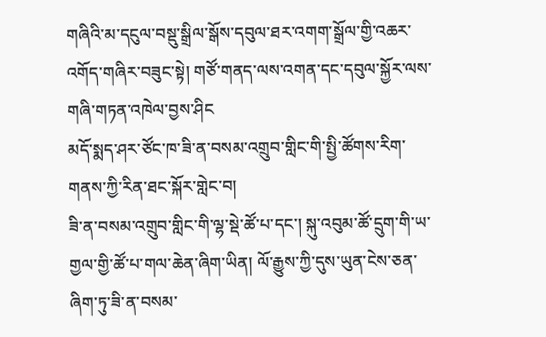གཞིའི་མ་དངུལ་བསྡུ་སྒྲིལ་སྒོས་དབུལ་ཐར་འགག་སྒྲོལ་གྱི་འཆར་འགོད་གཞིར་བཟུང་སྟེ། གཙོ་གནད་ལས་འགན་དང་དབུལ་སྐྱོར་ལས་གཞི་གཏན་འཁེལ་བྱས་ཤིང
མདོ་སྨད་ཤར་ཙོང་ཁ་ཟི་ན་བསམ་འགྲུབ་གླིང་གི་སྤྱི་ཚོགས་རིག་གནས་ཀྱི་རིན་ཐང་སྐོར་གླེང་བ།
ཟི་ན་བསམ་འགྲུབ་གླིང་གི་ལྷ་སྡེ་ཚོ་པ་དང་། སྐུ་འབུམ་ཚོ་དྲུག་གི་ཡ་གྱལ་གྱི་ཚོ་པ་གལ་ཆེན་ཞིག་ཡིན། ལོ་རྒྱུས་ཀྱི་དུས་ཡུན་ངེས་ཅན་ཞིག་ཏུ་ཟི་ན་བསམ་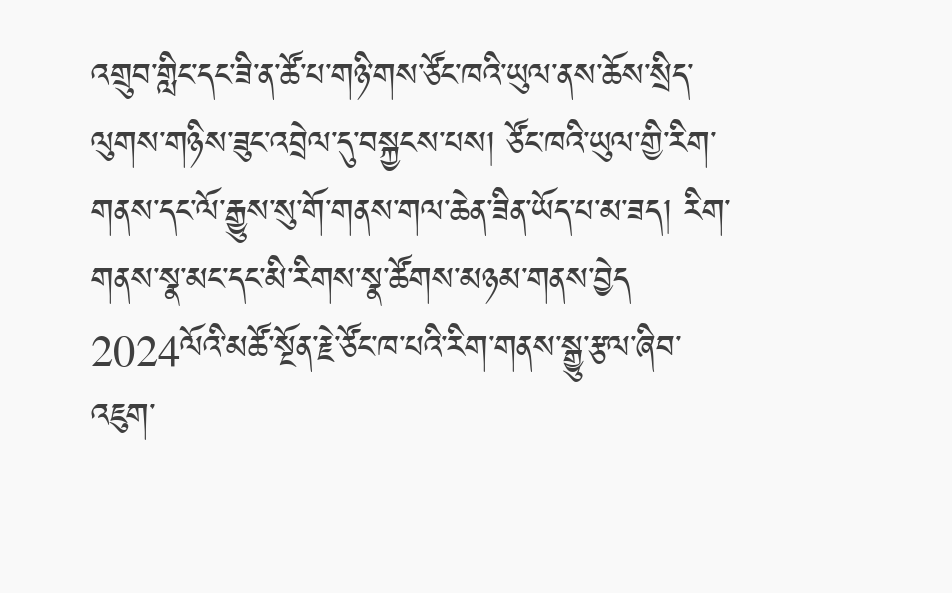འགྲུབ་གླིང་དང་ཟི་ན་ཚོ་པ་གཉི་གས་ཙོང་ཁའི་ཡུལ་ནས་ཆོས་སྲིད་ལུགས་གཉིས་ཟུང་འབྲེལ་དུ་བསྐྱངས་པས། ཙོང་ཁའི་ཡུལ་གྱི་རིག་གནས་དང་ལོ་རྒྱུས་སུ་གོ་གནས་གལ་ཆེན་ཟིན་ཡོད་པ་མ་ཟད། རིག་གནས་སྣ་མང་དང་མི་རིགས་སྣ་ཚོགས་མཉམ་གནས་བྱེད
2024ལོའི་མཚོ་སྔོན་རྗེ་ཙོང་ཁ་པའི་རིག་གནས་སྒྱུ་རྩལ་ཞིབ་འཇུག་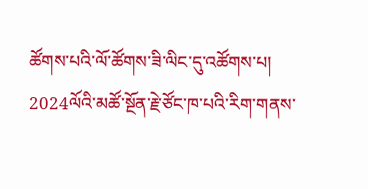ཚོགས་པའི་ལོ་ཚོགས་ཟི་ལིང་དུ་འཚོགས་པ།
2024ལོའི་མཚོ་སྔོན་རྗེ་ཙོང་ཁ་པའི་རིག་གནས་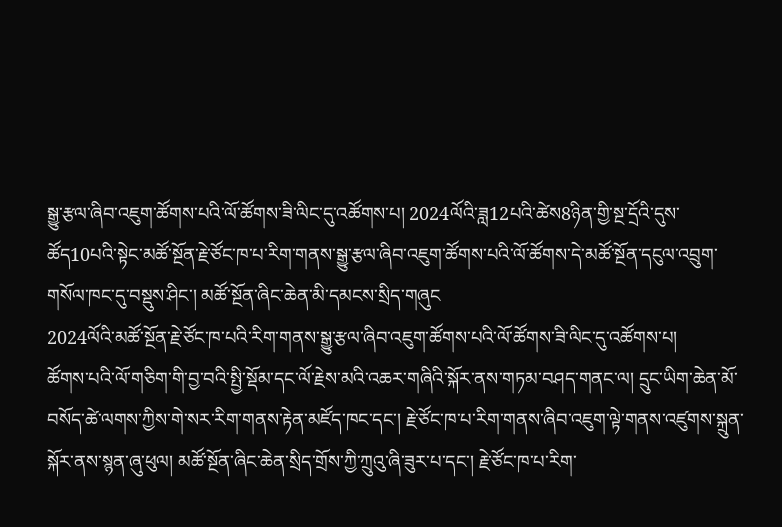སྒྱུ་རྩལ་ཞིབ་འཇུག་ཚོགས་པའི་ལོ་ཚོགས་ཟི་ལིང་དུ་འཚོགས་པ། 2024ལོའི་ཟླ12པའི་ཚེས8ཉིན་གྱི་སྔ་དྲོའི་དུས་ཚོད10པའི་སྟེང་མཚོ་སྔོན་རྗེ་ཙོང་ཁ་པ་རིག་གནས་སྒྱུ་རྩལ་ཞིབ་འཇུག་ཚོགས་པའི་ལོ་ཚོགས་དེ་མཚོ་སྔོན་དངུལ་འབྲུག་གསོལ་ཁང་དུ་བསྡུས་ཤིང་། མཚོ་སྔོན་ཞིང་ཆེན་མི་དམངས་སྲིད་གཞུང
2024ལོའི་མཚོ་སྔོན་རྗེ་ཙོང་ཁ་པའི་རིག་གནས་སྒྱུ་རྩལ་ཞིབ་འཇུག་ཚོགས་པའི་ལོ་ཚོགས་ཟི་ལིང་དུ་འཚོགས་པ།
ཚོགས་པའི་ལོ་གཅིག་གི་བྱ་བའི་སྤྱི་སྡོམ་དང་ལོ་རྗེས་མའི་འཆར་གཞིའི་སྐོར་ནས་གཏམ་བཤད་གནང་ལ། དྲུང་ཡིག་ཆེན་མོ་བསོད་ཚེ་ལགས་ཀྱིས་གེ་སར་རིག་གནས་རྟེན་མཛོད་ཁང་དང་། རྗེ་ཙོང་ཁ་པ་རིག་གནས་ཞིབ་འཇུག་ལྟེ་གནས་འཛུགས་སྐྲུན་སྐོར་ནས་སྙན་ཞུ་ཕུལ། མཚོ་སྔོན་ཞིང་ཆེན་སྲིད་གྲོས་ཀྱི་ཀྲུའུ་ཞི་ཟུར་པ་དང་། རྗེ་ཙོང་ཁ་པ་རིག་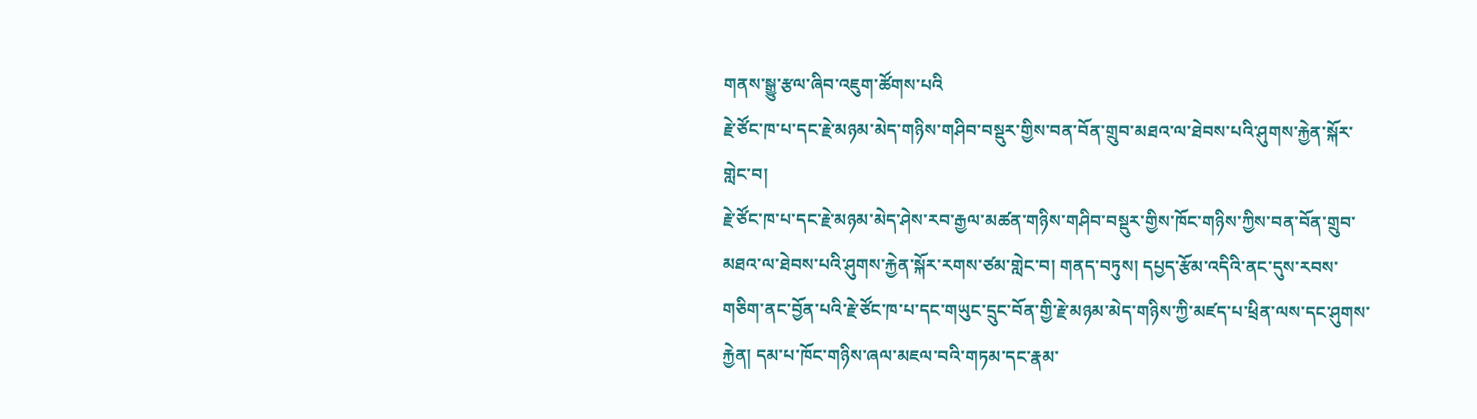གནས་སྒྱུ་རྩལ་ཞིབ་འཇུག་ཚོགས་པའི
རྗེ་ཙོང་ཁ་པ་དང་རྗེ་མཉམ་མེད་གཉིས་གཤིབ་བསྡུར་གྱིས་བན་བོན་གྲུབ་མཐའ་ལ་ཐེབས་པའི་ཤུགས་རྐྱེན་སྐོར་གླེང་བ།
རྗེ་ཙོང་ཁ་པ་དང་རྗེ་མཉམ་མེད་ཤེས་རབ་རྒྱལ་མཚན་གཉིས་གཤིབ་བསྡུར་གྱིས་ཁོང་གཉིས་ཀྱིས་བན་བོན་གྲུབ་མཐའ་ལ་ཐེབས་པའི་ཤུགས་རྐྱེན་སྐོར་རགས་ཙམ་གླེང་བ། གནད་བཏུས། དཔྱད་རྩོམ་འདིའི་ནང་དུས་རབས་གཅིག་ནང་བྱོན་པའི་རྗེ་ཙོང་ཁ་པ་དང་གཡུང་དྲུང་བོན་གྱི་རྗེ་མཉམ་མེད་གཉིས་ཀྱི་མཛད་པ་ཕྲིན་ལས་དང་ཤུགས་རྐྱེན། དམ་པ་ཁོང་གཉིས་ཞལ་མཇལ་བའི་གཏམ་དང་རྣམ་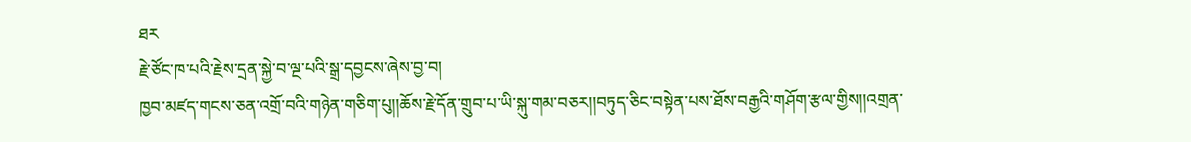ཐར
རྗེ་ཙོང་ཁ་པའི་རྗེས་དྲན་སྐྱེ་བ་ལྔ་པའི་སྒྲ་དབྱངས་ཞེས་བྱ་བ།
ཁྱབ་མཛད་གངས་ཅན་འགྲོ་བའི་གཉེན་གཅིག་པུ།།ཆོས་རྗེ་དོན་གྲུབ་པ་ཡི་སྐུ་གམ་བཅར།།བཏུད་ཅིང་བསྟེན་པས་ཐོས་བརྒྱའི་གཤོག་རྩལ་གྱིས།།འགྲན་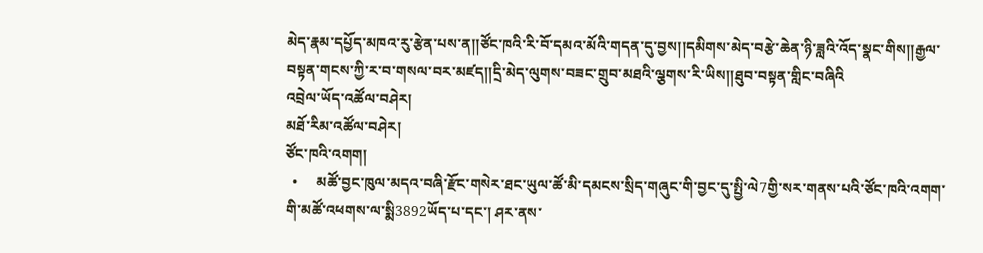མེད་རྣམ་དཔྱོད་མཁའ་རུ་རྩེན་པས་ན།།ཙོང་ཁའི་རི་བོ་དམའ་མོའི་གདན་དུ་བྱས།།དམིགས་མེད་བརྩེ་ཆེན་ཉི་ཟླའི་འོད་སྣང་གིས།།རྒྱལ་བསྟན་གངས་ཀྱི་ར་བ་གསལ་བར་མཛད།།དྲི་མེད་ལུགས་བཟང་གྲུབ་མཐའི་ལྕགས་རི་ཡིས།།ཐུབ་བསྟན་གླིང་བཞིའི
འབྲེལ་ཡོད་འཚོལ་བཤེར།
མཐོ་རིམ་འཚོལ་བཤེར།
ཙོང་ཁའི་འགག།
  •     མཚོ་བྱང་ཁུལ་མདའ་བཞི་རྫོང་གསེར་ཐང་ཡུལ་ཚོ་མི་དམངས་སྲིད་གཞུང་གི་བྱང་དུ་སྤྱི་ལེ7གྱི་སར་གནས་པའི་ཙོང་ཁའི་འགག་གི་མཚོ་འཕགས་ལ་སྨི3892ཡོད་པ་དང་། ཤར་ནས་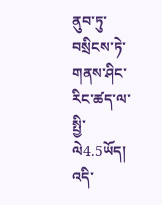ནུབ་ཏུ་བསྲིངས་ཏེ་གནས་ཤིང་རིང་ཚད་ལ་སྤྱི་ལེ4.5ཡོད།
འདི་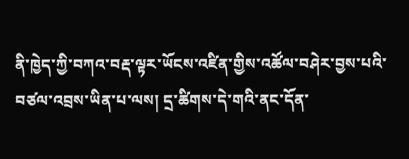ནི་ཁྱེད་ཀྱི་བཀའ་བརྡ་ལྟར་ཡོངས་འཛིན་གྱིས་འཚོལ་བཤེར་བྱས་པའི་བཙལ་འབྲས་ཡིན་པ་ལས། དྲ་ཚིགས་དེ་གའི་ནང་དོན་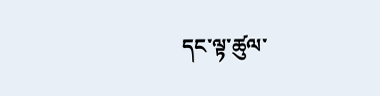དང་ལྟ་ཚུལ་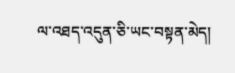ལ་འཐད་འདུན་ཅི་ཡང་བསྟན་མེད།